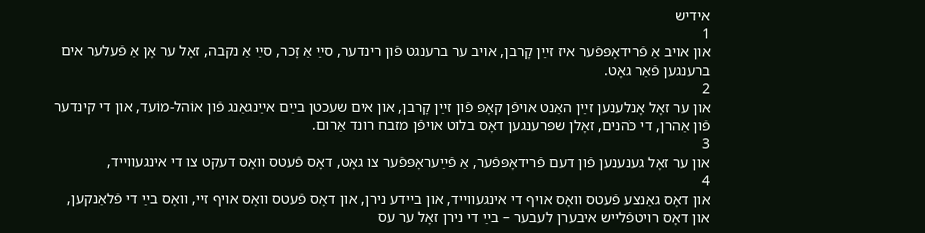אידיש
1
און אױב אַ פֿרידאָפּפֿער איז זײַן קָרבן, אױב ער ברענגט פֿון רינדער, סײַ אַ זָכר, סײַ אַ נקבה, זאָל ער אָן אַ פֿעלער אים ברענגען פֿאַר גאָט.
2
און ער זאָל אָנלענען זײַן האַנט אױפֿן קאָפּ פֿון זײַן קָרבן, און אים שעכטן בײַם אײַנגאַנג פֿון אוֹהל-מוֹעד, און די קינדער פֿון אַהרן, די כֹּהנים, זאָלן שפּרענגען דאָס בלוט אױפֿן מזבח רונד אַרום.
3
און ער זאָל גענענען פֿון דעם פֿרידאָפּפֿער, אַ פֿײַעראָפּפֿער צו גאָט, דאָס פֿעטס װאָס דעקט צו די אינגעװײד,
4
און דאָס גאַנצע פֿעטס װאָס אױף די אינגעװײד, און בײדע נירן, און דאָס פֿעטס װאָס אױף זײ, װאָס בײַ די פֿלאַנקען, און דאָס רױטפֿלײש איבערן לעבער – בײַ די נירן זאָל ער עס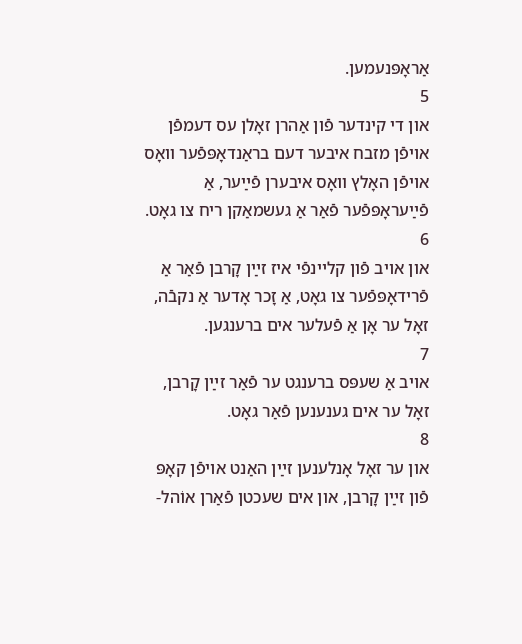אַראָפּנעמען.
5
און די קינדער פֿון אַהרן זאָלן עס דעמפֿן אױפֿן מזבח איבער דעם בראַנדאָפּפֿער װאָס אױפֿן האָלץ װאָס איבערן פֿײַער, אַ פֿײַעראָפּפֿער פֿאַר אַ געשמאַקן ריח צו גאָט.
6
און אױב פֿון קלײנפֿי איז זײַן קָרבן פֿאַר אַ פֿרידאָפּפֿער צו גאָט, אַ זָכר אָדער אַ נקבֿה, זאָל ער אָן אַ פֿעלער אים ברענגען.
7
אױב אַ שעפּס ברענגט ער פֿאַר זײַן קָרבן, זאָל ער אים גענענען פֿאַר גאָט.
8
און ער זאָל אָנלענען זײַן האַנט אױפֿן קאָפּ פֿון זײַן קָרבן, און אים שעכטן פֿאַרן אוֹהל-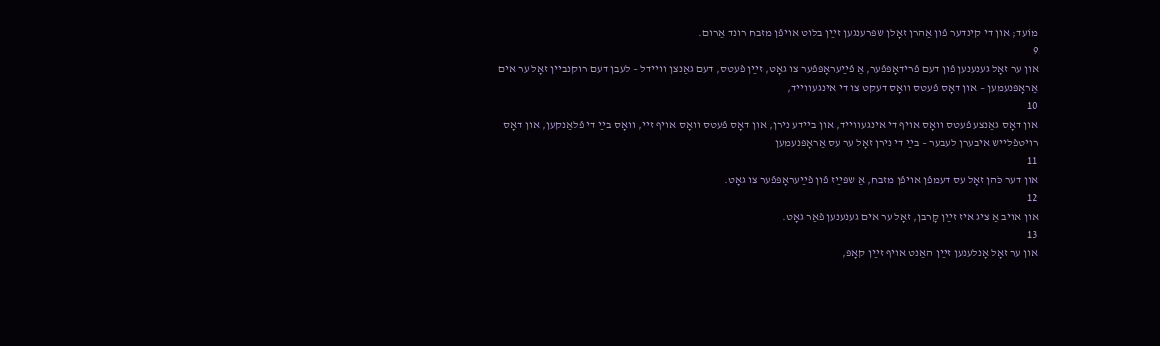מוֹעד; און די קינדער פֿון אַהרן זאָלן שפּרענגען זײַן בלוט אױפֿן מזבח רונד אַרום.
9
און ער זאָל גענענען פֿון דעם פֿרידאָפּפֿער, אַ פֿײַעראָפּפֿער צו גאָט, זײַן פֿעטס, דעם גאַנצן װײדל – לעבן דעם רוקנבײן זאָל ער אים אַראָפּנעמען – און דאָס פֿעטס װאָס דעקט צו די אינגעװײד,
10
און דאָס גאַנצע פֿעטס װאָס אױף די אינגעװײד, און בײדע נירן, און דאָס פֿעטס װאָס אױף זײ, װאָס בײַ די פֿלאַנקען, און דאָס רױטפֿלײש איבערן לעבער – בײַ די נירן זאָל ער עס אַראָפּנעמען
11
און דער כֹּהן זאָל עס דעמפֿן אױפֿן מזבח, אַ שפּײַז פֿון פֿײַעראָפּפֿער צו גאָט.
12
און אױב אַ ציג איז זײַן קָרבן, זאָל ער אים גענענען פֿאַר גאָט.
13
און ער זאָל אָנלענען זײַן האַנט אױף זײַן קאָפּ,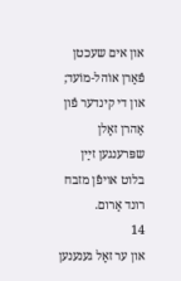און אים שעכטן פֿאַרן אוֹהל-מוֹעד; און די קינדער פֿון אַהרן זאָלן שפּרענגען זײַן בלוט אױפֿן מזבח רונד אַרום.
14
און ער זאָל גענענען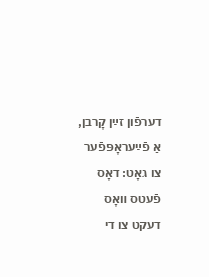דערפֿון זײַן קָרבן, אַ פֿײַעראָפּפֿער צו גאָט: דאָס פֿעטס װאָס דעקט צו די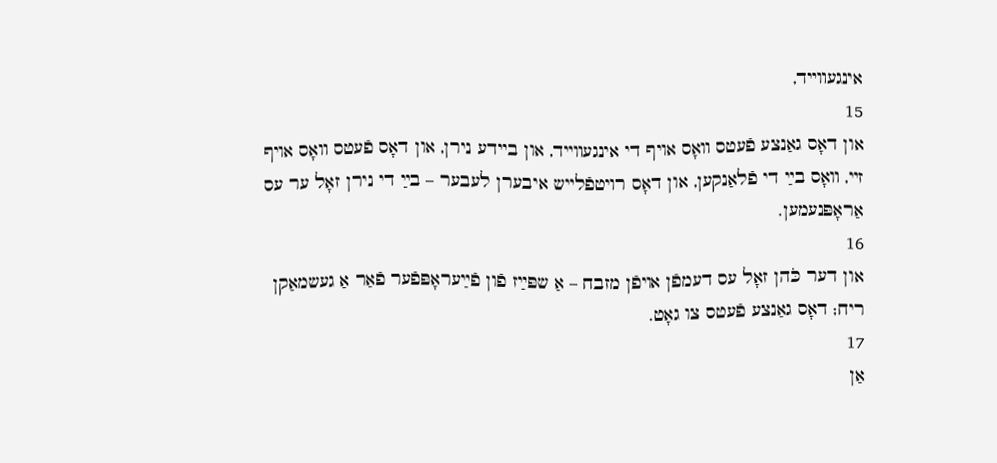אינגעװײד,
15
און דאָס גאַנצע פֿעטס װאָס אױף די אינגעװײד, און בײדע נירן, און דאָס פֿעטס װאָס אױף זײ, װאָס בײַ די פֿלאַנקען, און דאָס רױטפֿלײש איבערן לעבער – בײַ די נירן זאָל ער עס אַראָפּנעמען.
16
און דער כֹּהן זאָל עס דעמפֿן אױפֿן מזבח – אַ שפּײַז פֿון פֿײַעראָפּפֿער פֿאַר אַ געשמאַקן ריח; דאָס גאַנצע פֿעטס צו גאָט.
17
אַן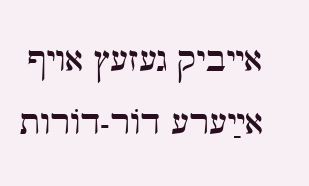אײביק געזעץ אױף אײַערע דוֹר-דוֹרות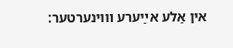אין אַלע אײַערע װוינערטער: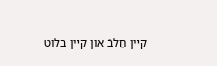קײן חֵלבֿ און קײן בלוט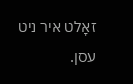זאָלט איר ניט עסן.